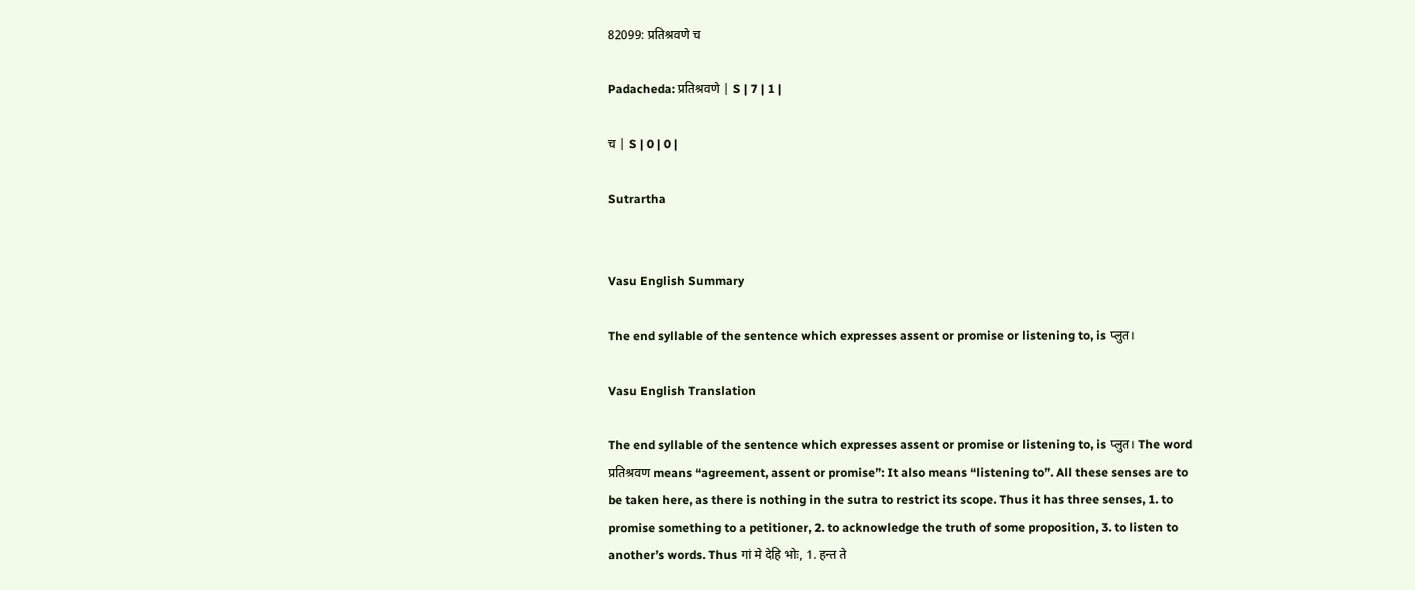82099: प्रतिश्रवणे च

Padacheda: प्रतिश्रवणे | S | 7 | 1 |

च | S | 0 | 0 |

Sutrartha


Vasu English Summary

The end syllable of the sentence which expresses assent or promise or listening to, is प्लुत।

Vasu English Translation

The end syllable of the sentence which expresses assent or promise or listening to, is प्लुत। The word प्रतिश्रवण means “agreement, assent or promise”: It also means “listening to”. All these senses are to be taken here, as there is nothing in the sutra to restrict its scope. Thus it has three senses, 1. to promise something to a petitioner, 2. to acknowledge the truth of some proposition, 3. to listen to another’s words. Thus गां मे देहि भोः, 1. हन्त ते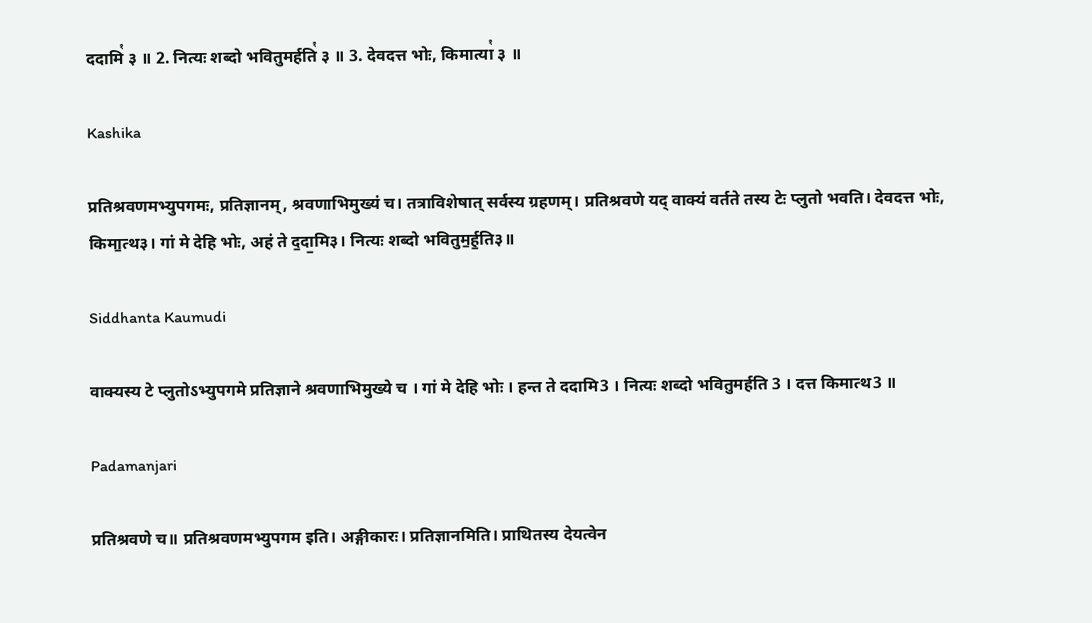ददामि꣡ ३ ॥ 2. नित्यः शब्दो भवितुमर्हति꣡ ३ ॥ 3. देवदत्त भोः, किमात्या꣡ ३ ॥

Kashika

प्रतिश्रवणमभ्युपगमः, प्रतिज्ञानम्, श्रवणाभिमुख्यं च। तत्राविशेषात् सर्वस्य ग्रहणम्। प्रतिश्रवणे यद् वाक्यं वर्तते तस्य टेः प्लुतो भवति। देवदत्त भोः, किमा॒त्थ३। गां मे देहि भोः, अहं ते द॒दा॒मि३। नित्यः शब्दो भवितुम॒र्ह॒ति३॥

Siddhanta Kaumudi

वाक्यस्य टे प्लुतोऽभ्युपगमे प्रतिज्ञाने श्रवणाभिमुख्ये च । गां मे देहि भोः । हन्त ते ददामि3 । नित्यः शब्दो भवितुमर्हति 3 । दत्त किमात्थ3 ॥

Padamanjari

प्रतिश्रवणे च॥ प्रतिश्रवणमभ्युपगम इति। अङ्गीकारः। प्रतिज्ञानमिति। प्राथितस्य देयत्वेन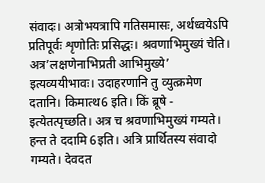संवादः। अत्रोभयत्रापि गतिसमासः, अर्थध्वयेऽपि प्रतिपूर्वः शृणोतिः प्रसिद्धः। श्रवणाभिमुख्यं चेति। अत्र’लक्षणेनाभिप्रती आभिमुख्ये’ इत्यव्ययीभावः। उदाहरणानि तु व्युत्क्रमेण दतानि। किमात्थ6 इति। किं ब्रूषे - इत्येतत्पृच्छति। अत्र च श्रवणाभिमुख्यं गम्यते। हन्त ते ददामि 6इति। अत्रि प्रार्थितस्य संवादो गम्यते। देवदत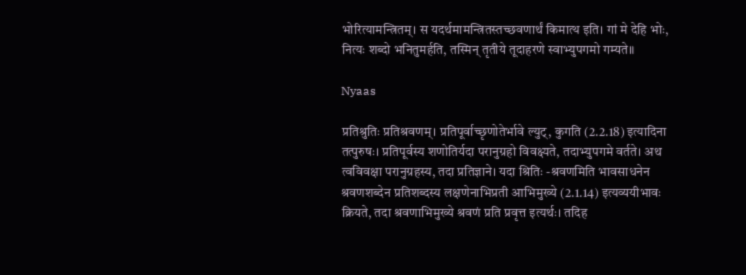भोरित्यामन्त्रितम्। स यदर्थमामन्त्रितस्तच्छवणार्थं किमात्थ इति। गां मे देहि भोः, नित्यः शब्दो भनितुमर्हति, तस्मिन् तृतीये तूदाहरणे स्वाभ्युपगमो गम्यते॥

Nyaas

प्रतिश्रुतिः प्रतिश्रवणम्। प्रतिपूर्वाच्छृणोतेर्भावे ल्युट्, कुगति (2.2.18) इत्यादिना तत्पुरुषः। प्रतिपूर्वस्य शणोतिर्यदा परानुग्रहो विवक्ष्यते, तदाभ्युपगमे वर्तते। अथ त्वविवक्षा परानुग्रहस्य, तदा प्रतिज्ञाने। यदा श्रितिः -श्रवणमिति भावसाधनेन श्रवणशब्देन प्रतिशब्दस्य लक्षणेनाभिप्रती आभिमुख्ये (2.1.14) इत्यव्ययीभावः क्रियते, तदा श्रवणाभिमुख्ये श्रवणं प्रति प्रवृत्त इत्यर्थः। तदिह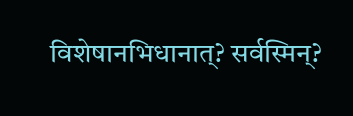विशेषानभिधानात्? सर्वस्मिन्?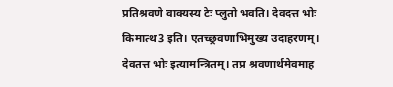प्रतिश्रवणे वाक्यस्य टेः प्लुतो भवति। देवदत्त भोः किमात्थ3 इति। एतच्छ्रवणाभिमुख्य उदाहरणम्। देवतत्त भोः इत्यामन्त्रितम्। तप्र श्रवणार्थमेवमाह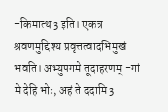-किमात्थ3 इति। एकत्र श्रवणमुद्दिश्य प्रवृत्तत्वादभिमुखं भवति। अभ्युपगमे तूदाहरणम् -गां मे देहि भोः, अहं ते ददामि3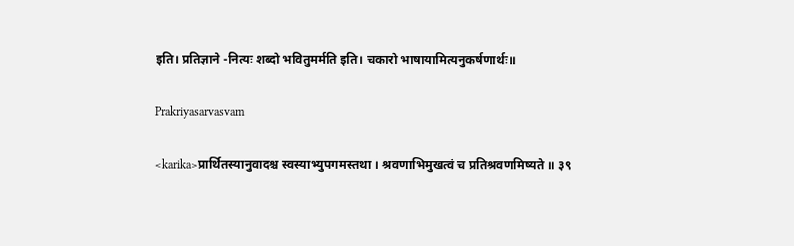इति। प्रतिज्ञाने -नित्यः शब्दो भवितुमर्मति इति। चकारो भाषायामित्यनुकर्षणार्थः॥

Prakriyasarvasvam

<karika>प्रार्थितस्यानुवादश्च स्वस्याभ्युपगमस्तथा । श्रवणाभिमुखत्वं च प्रतिश्रवणमिष्यते ॥ ३९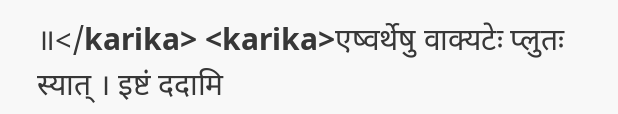॥</karika> <karika>एष्वर्थेषु वाक्यटेः प्लुतः स्यात् । इष्टं ददामि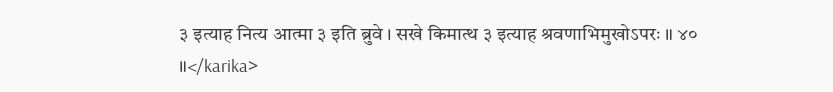३ इत्याह नित्य आत्मा ३ इति ब्रुवे । सखे किमात्थ ३ इत्याह श्रवणाभिमुखोऽपरः ॥ ४० ॥</karika>